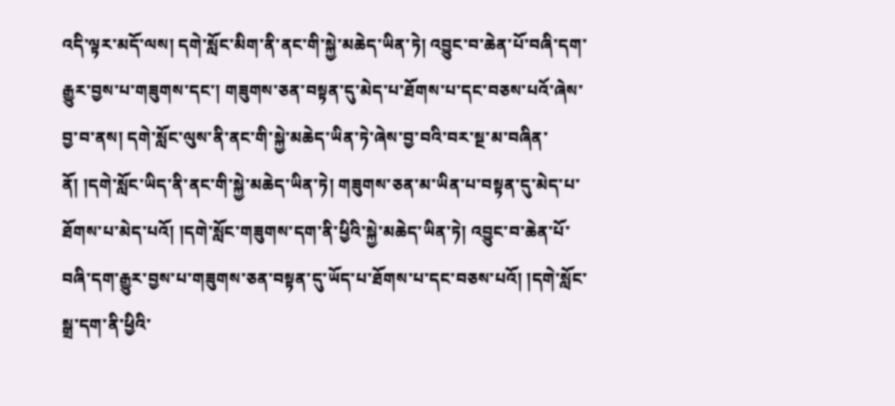འདི་ལྟར་མདོ་ལས། དགེ་སློང་མིག་ནི་ནང་གི་སྐྱེ་མཆེད་ཡིན་ཏེ། འབྱུང་བ་ཆེན་པོ་བཞི་དག་རྒྱུར་བྱས་པ་གཟུགས་དང་། གཟུགས་ཅན་བསྟན་དུ་མེད་པ་ཐོགས་པ་དང་བཅས་པའོ་ཞེས་བྱ་བ་ནས། དགེ་སློང་ལུས་ནི་ནང་གི་སྐྱེ་མཆེད་ཡིན་ཏེ་ཞེས་བྱ་བའི་བར་སྔ་མ་བཞིན་ནོ། །དགེ་སློང་ཡིད་ནི་ནང་གི་སྐྱེ་མཆེད་ཡིན་ཏེ། གཟུགས་ཅན་མ་ཡིན་པ་བསྟན་དུ་མེད་པ་ཐོགས་པ་མེད་པའོ། །དགེ་སློང་གཟུགས་དག་ནི་ཕྱིའི་སྐྱེ་མཆེད་ཡིན་ཏེ། འབྱུང་བ་ཆེན་པོ་བཞི་དག་རྒྱུར་བྱས་པ་གཟུགས་ཅན་བསྟན་དུ་ཡོད་པ་ཐོགས་པ་དང་བཅས་པའོ། །དགེ་སློང་སྒྲ་དག་ནི་ཕྱིའི་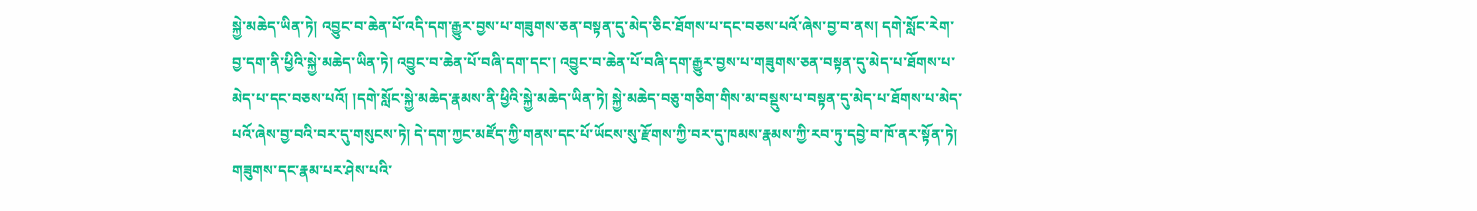སྐྱེ་མཆེད་ཡིན་ཏེ། འབྱུང་བ་ཆེན་པོ་འདི་དག་རྒྱུར་བྱས་པ་གཟུགས་ཅན་བསྟན་དུ་མེད་ཅིང་ཐོགས་པ་དང་བཅས་པའོ་ཞེས་བྱ་བ་ནས། དགེ་སློང་རེག་བྱ་དག་ནི་ཕྱིའི་སྐྱེ་མཆེད་ཡིན་ཏེ། འབྱུང་བ་ཆེན་པོ་བཞི་དག་དང་། འབྱུང་བ་ཆེན་པོ་བཞི་དག་རྒྱུར་བྱས་པ་གཟུགས་ཅན་བསྟན་དུ་མེད་པ་ཐོགས་པ་མེད་པ་དང་བཅས་པའོ། །དགེ་སློང་སྐྱེ་མཆེད་རྣམས་ནི་ཕྱིའི་སྐྱེ་མཆེད་ཡིན་ཏེ། སྐྱེ་མཆེད་བཅུ་གཅིག་གིས་མ་བསྡུས་པ་བསྟན་དུ་མེད་པ་ཐོགས་པ་མེད་པའོ་ཞེས་བྱ་བའི་བར་དུ་གསུངས་ཏེ། དེ་དག་ཀྱང་མཛོད་ཀྱི་གནས་དང་པོ་ཡོངས་སུ་རྫོགས་ཀྱི་བར་དུ་ཁམས་རྣམས་ཀྱི་རབ་ཏུ་དབྱེ་བ་ཁོ་ནར་སྟོན་ཏེ། གཟུགས་དང་རྣམ་པར་ཤེས་པའི་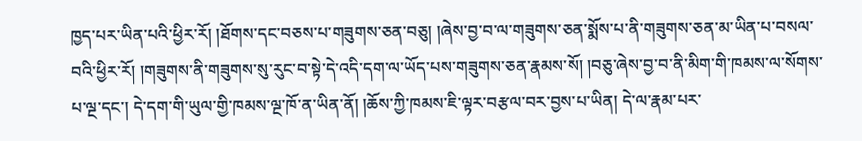ཁྱད་པར་ཡིན་པའི་ཕྱིར་རོ། །ཐོགས་དང་བཅས་པ་གཟུགས་ཅན་བཅུ། །ཞེས་བྱ་བ་ལ་གཟུགས་ཅན་སྨོས་པ་ནི་གཟུགས་ཅན་མ་ཡིན་པ་བསལ་བའི་ཕྱིར་རོ། །གཟུགས་ནི་གཟུགས་སུ་རུང་བ་སྟེ་དེ་འདི་དག་ལ་ཡོད་པས་གཟུགས་ཅན་རྣམས་སོ། །བཅུ་ཞེས་བྱ་བ་ནི་མིག་གི་ཁམས་ལ་སོགས་པ་ལྔ་དང་། དེ་དག་གི་ཡུལ་གྱི་ཁམས་ལྔ་ཁོ་ན་ཡིན་ནོ། །ཆོས་ཀྱི་ཁམས་ཇི་ལྟར་བརྩལ་བར་བྱས་པ་ཡིན། དེ་ལ་རྣམ་པར་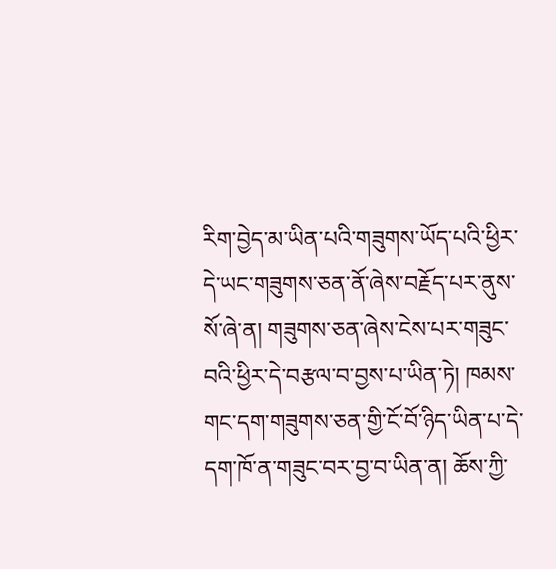རིག་བྱེད་མ་ཡིན་པའི་གཟུགས་ཡོད་པའི་ཕྱིར་དེ་ཡང་གཟུགས་ཅན་ནོ་ཞེས་བརྗོད་པར་ནུས་སོ་ཞེ་ན། གཟུགས་ཅན་ཞེས་ངེས་པར་གཟུང་བའི་ཕྱིར་དེ་བརྩལ་བ་བྱས་པ་ཡིན་ཏེ། ཁམས་གང་དག་གཟུགས་ཅན་གྱི་ངོ་བོ་ཉིད་ཡིན་པ་དེ་དག་ཁོ་ན་གཟུང་བར་བྱ་བ་ཡིན་ན། ཆོས་ཀྱི་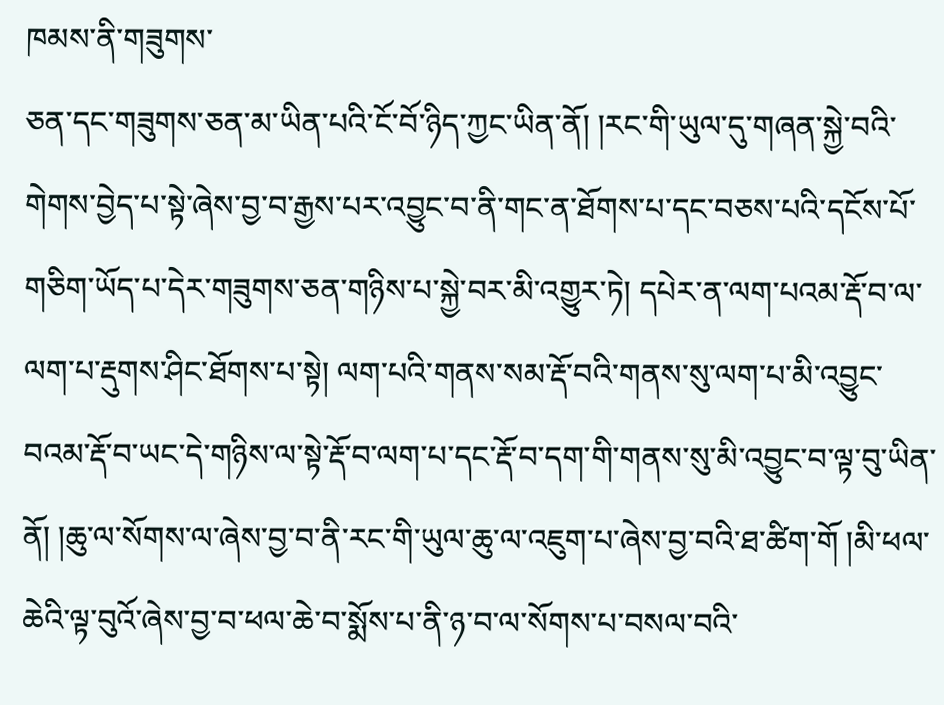ཁམས་ནི་གཟུགས་
ཅན་དང་གཟུགས་ཅན་མ་ཡིན་པའི་ངོ་བོ་ཉིད་ཀྱང་ཡིན་ནོ། །རང་གི་ཡུལ་དུ་གཞན་སྐྱེ་བའི་གེགས་བྱེད་པ་སྟེ་ཞེས་བྱ་བ་རྒྱས་པར་འབྱུང་བ་ནི་གང་ན་ཐོགས་པ་དང་བཅས་པའི་དངོས་པོ་གཅིག་ཡོད་པ་དེར་གཟུགས་ཅན་གཉིས་པ་སྐྱེ་བར་མི་འགྱུར་ཏེ། དཔེར་ན་ལག་པའམ་རྡོ་བ་ལ་ལག་པ་རྡུགས་ཤིང་ཐོགས་པ་སྟེ། ལག་པའི་གནས་སམ་རྡོ་བའི་གནས་སུ་ལག་པ་མི་འབྱུང་བའམ་རྡོ་བ་ཡང་དེ་གཉིས་ལ་སྟེ་རྡོ་བ་ལག་པ་དང་རྡོ་བ་དག་གི་གནས་སུ་མི་འབྱུང་བ་ལྟ་བུ་ཡིན་ནོ། །ཆུ་ལ་སོགས་ལ་ཞེས་བྱ་བ་ནི་རང་གི་ཡུལ་ཆུ་ལ་འཇུག་པ་ཞེས་བྱ་བའི་ཐ་ཚིག་གོ །མི་ཕལ་ཆེའི་ལྟ་བུའོ་ཞེས་བྱ་བ་ཕལ་ཆེ་བ་སྨོས་པ་ནི་ཉ་བ་ལ་སོགས་པ་བསལ་བའི་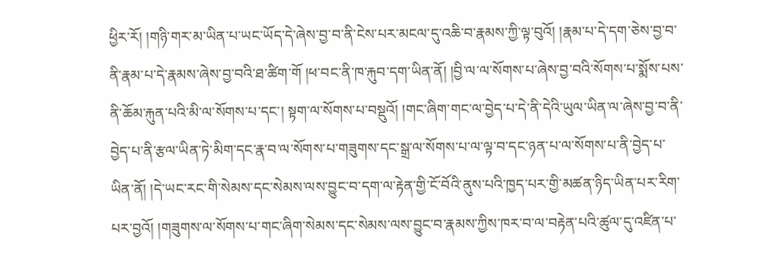ཕྱིར་རོ། །གཉི་གར་མ་ཡིན་པ་ཡང་ཡོད་དེ་ཞེས་བྱ་བ་ནི་ངེས་པར་མངལ་དུ་འཆི་བ་རྣམས་ཀྱི་ལྟ་བུའོ། །རྣམ་པ་དེ་དག་ཅེས་བྱ་བ་ནི་རྣམ་པ་དེ་རྣམས་ཞེས་བྱ་བའི་ཐ་ཚིག་གོ །ཕ་བང་ནི་ཁ་རྐུབ་དག་ཡིན་ནོ། །བྱི་ལ་ལ་སོགས་པ་ཞེས་བྱ་བའི་སོགས་པ་སྨོས་པས་ནི་ཆོམ་རྐུན་པའི་མི་ལ་སོགས་པ་དང་། སྟག་ལ་སོགས་པ་བསྡུའོ། །གང་ཞིག་གང་ལ་བྱེད་པ་དེ་ནི་དེའི་ཡུལ་ཡིན་ལ་ཞེས་བྱ་བ་ནི་བྱེད་པ་ནི་རྩལ་ཡིན་ཏེ་མིག་དང་རྣ་བ་ལ་སོགས་པ་གཟུགས་དང་སྒྲ་ལ་སོགས་པ་ལ་ལྟ་བ་དང་ཉན་པ་ལ་སོགས་པ་ནི་བྱེད་པ་ཡིན་ནོ། །དེ་ཡང་རང་གི་སེམས་དང་སེམས་ལས་བྱུང་བ་དག་ལ་རྟེན་གྱི་ངོ་བོའི་ནུས་པའི་ཁྱད་པར་གྱི་མཚན་ཉིད་ཡིན་པར་རིག་པར་བྱའོ། །གཟུགས་ལ་སོགས་པ་གང་ཞིག་སེམས་དང་སེམས་ལས་བྱུང་བ་རྣམས་ཀྱིས་ཁར་བ་ལ་བརྟེན་པའི་ཚུལ་དུ་འཛིན་པ་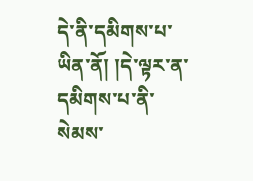དེ་ནི་དམིགས་པ་ཡིན་ནོ། །དེ་ལྟར་ན་དམིགས་པ་ནི་སེམས་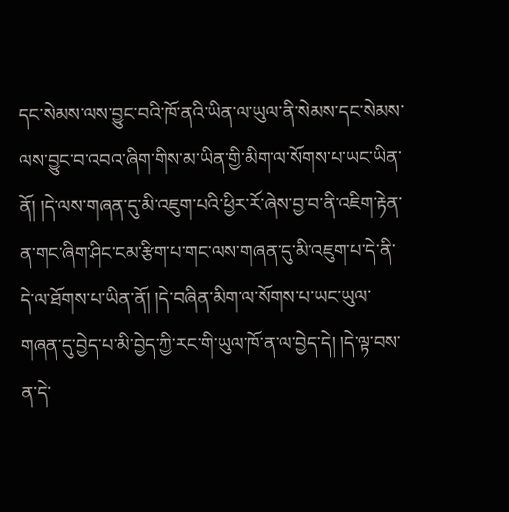དང་སེམས་ལས་བྱུང་བའི་ཁོ་ནའི་ཡིན་ལ་ཡུལ་ནི་སེམས་དང་སེམས་ལས་བྱུང་བ་འབའ་ཞིག་གིས་མ་ཡིན་གྱི་མིག་ལ་སོགས་པ་ཡང་ཡིན་ནོ། །དེ་ལས་གཞན་དུ་མི་འཇུག་པའི་ཕྱིར་རོ་ཞེས་བྱ་བ་ནི་འཇིག་རྟེན་ན་གང་ཞིག་ཤིང་ངམ་རྩིག་པ་གང་ལས་གཞན་དུ་མི་འཇུག་པ་དེ་ནི་དེ་ལ་ཐོགས་པ་ཡིན་ནོ། །དེ་བཞིན་མིག་ལ་སོགས་པ་ཡང་ཡུལ་གཞན་དུ་བྱེད་པ་མི་བྱེད་ཀྱི་རང་གི་ཡུལ་ཁོ་ན་ལ་བྱེད་དེ། །དེ་ལྟ་བས་ན་དེ་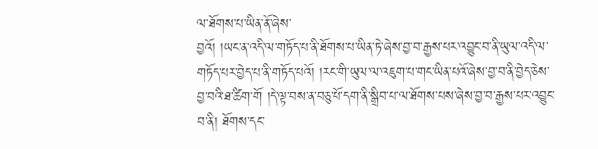ལ་ཐོགས་པ་ཡིན་ནོ་ཞེས་
བྱའོ། །ཡང་ན་འདི་ལ་གཏོད་པ་ནི་ཐོགས་པ་ཡིན་ཏེ་ཞེས་བྱ་བ་རྒྱས་པར་འབྱུང་བ་ནི་ཡུལ་འདི་ལ་གཏོད་པར་བྱེད་པ་ནི་གཏོད་པའོ། །རང་གི་ཡུལ་ལ་འཇུག་པ་གང་ཡིན་པའོ་ཞེས་བྱ་བ་ནི་བྱེད་ཅེས་བྱ་བའི་ཐ་ཚིག་གོ །དེ་ལྟ་བས་ན་བཅུ་པོ་དག་ནི་སྒྲིབ་པ་ལ་ཐོགས་པས་ཞེས་བྱ་བ་རྒྱས་པར་འབྱུང་བ་ནི། ཐོགས་དང་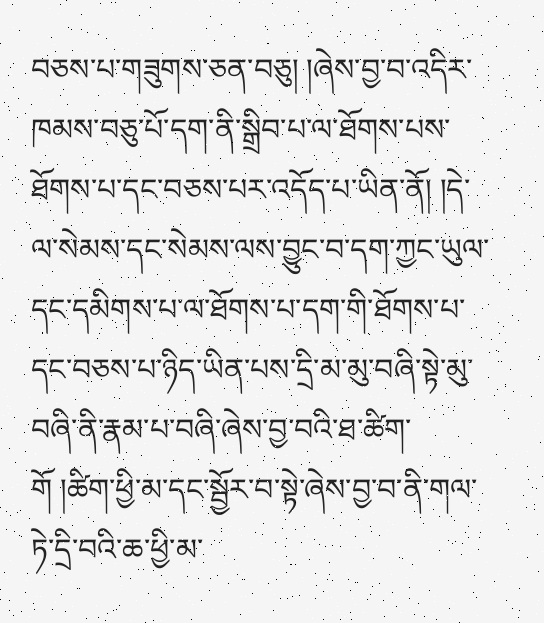བཅས་པ་གཟུགས་ཅན་བཅུ། །ཞེས་བྱ་བ་འདིར་ཁམས་བཅུ་པོ་དག་ནི་སྒྲིབ་པ་ལ་ཐོགས་པས་ཐོགས་པ་དང་བཅས་པར་འདོད་པ་ཡིན་ནོ། །དེ་ལ་སེམས་དང་སེམས་ལས་བྱུང་བ་དག་ཀྱང་ཡུལ་དང་དམིགས་པ་ལ་ཐོགས་པ་དག་གི་ཐོགས་པ་དང་བཅས་པ་ཉིད་ཡིན་པས་དྲི་མ་མུ་བཞི་སྟེ་མུ་བཞི་ནི་རྣམ་པ་བཞི་ཞེས་བྱ་བའི་ཐ་ཚིག་གོ །ཚིག་ཕྱི་མ་དང་སྦྱོར་བ་སྟེ་ཞེས་བྱ་བ་ནི་གལ་ཏེ་དྲི་བའི་ཆ་ཕྱི་མ་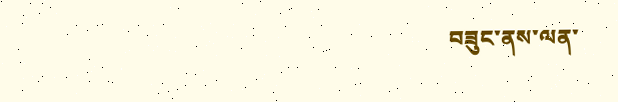བཟུང་ནས་ལན་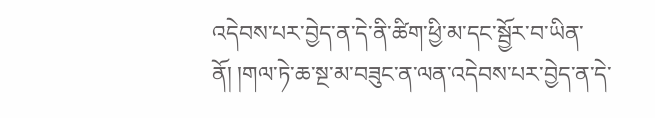འདེབས་པར་བྱེད་ན་དེ་ནི་ཚིག་ཕྱི་མ་དང་སྦྱོར་བ་ཡིན་ནོ། །གལ་ཏེ་ཆ་སྔ་མ་བཟུང་ན་ལན་འདེབས་པར་བྱེད་ན་དེ་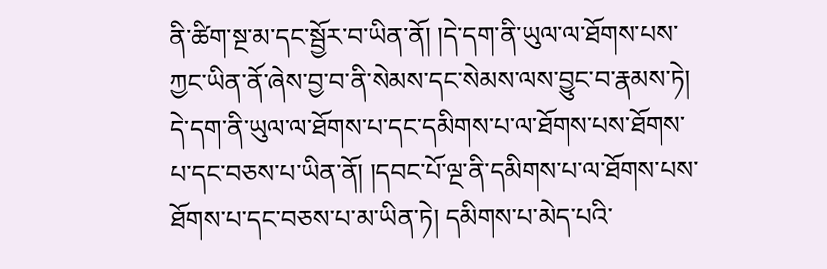ནི་ཚིག་སྔ་མ་དང་སྦྱོར་བ་ཡིན་ནོ། །དེ་དག་ནི་ཡུལ་ལ་ཐོགས་པས་ཀྱང་ཡིན་ནོ་ཞེས་བྱ་བ་ནི་སེམས་དང་སེམས་ལས་བྱུང་བ་རྣམས་ཏེ། དེ་དག་ནི་ཡུལ་ལ་ཐོགས་པ་དང་དམིགས་པ་ལ་ཐོགས་པས་ཐོགས་པ་དང་བཅས་པ་ཡིན་ནོ། །དབང་པོ་ལྔ་ནི་དམིགས་པ་ལ་ཐོགས་པས་ཐོགས་པ་དང་བཅས་པ་མ་ཡིན་ཏེ། དམིགས་པ་མེད་པའི་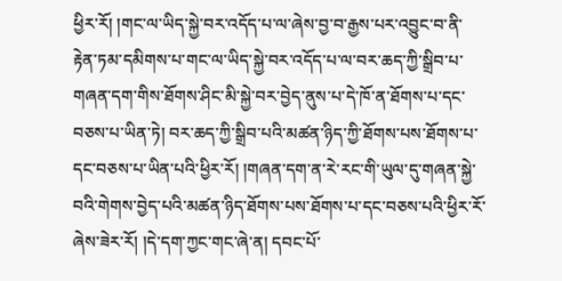ཕྱིར་རོ། །གང་ལ་ཡིད་སྐྱེ་བར་འདོད་པ་ལ་ཞེས་བྱ་བ་རྒྱས་པར་འབྱུང་བ་ནི་རྟེན་ཏམ་དམིགས་པ་གང་ལ་ཡིད་སྐྱེ་བར་འདོད་པ་ལ་བར་ཆད་ཀྱི་སྒྲིབ་པ་གཞན་དག་གིས་ཐོགས་ཤིང་མི་སྐྱེ་བར་བྱེད་ནུས་པ་དེ་ཁོ་ན་ཐོགས་པ་དང་བཅས་པ་ཡིན་ཏེ། བར་ཆད་ཀྱི་སྒྲིབ་པའི་མཚན་ཉིད་ཀྱི་ཐོགས་པས་ཐོགས་པ་དང་བཅས་པ་ཡིན་པའི་ཕྱིར་རོ། །གཞན་དག་ན་རེ་རང་གི་ཡུལ་དུ་གཞན་སྐྱེ་བའི་གེགས་བྱེད་པའི་མཚན་ཉིད་ཐོགས་པས་ཐོགས་པ་དང་བཅས་པའི་ཕྱིར་རོ་ཞེས་ཟེར་རོ། །དེ་དག་ཀྱང་གང་ཞེ་ན། དབང་པོ་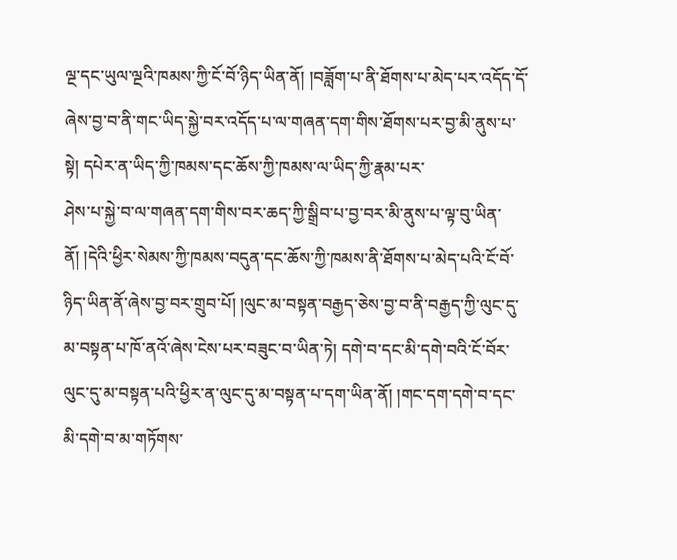ལྔ་དང་ཡུལ་ལྔའི་ཁམས་ཀྱི་ངོ་བོ་ཉིད་ཡིན་ནོ། །བཟློག་པ་ནི་ཐོགས་པ་མེད་པར་འདོད་དོ་ཞེས་བྱ་བ་ནི་གང་ཡིད་སྐྱེ་བར་འདོད་པ་ལ་གཞན་དག་གིས་ཐོགས་པར་བྱ་མི་ནུས་པ་སྟེ། དཔེར་ན་ཡིད་ཀྱི་ཁམས་དང་ཆོས་ཀྱི་ཁམས་ལ་ཡིད་ཀྱི་རྣམ་པར་
ཤེས་པ་སྐྱེ་བ་ལ་གཞན་དག་གིས་བར་ཆད་ཀྱི་སྒྲིབ་པ་བྱ་བར་མི་ནུས་པ་ལྟ་བུ་ཡིན་ནོ། །དེའི་ཕྱིར་སེམས་ཀྱི་ཁམས་བདུན་དང་ཆོས་ཀྱི་ཁམས་ནི་ཐོགས་པ་མེད་པའི་ངོ་བོ་ཉིད་ཡིན་ནོ་ཞེས་བྱ་བར་གྲུབ་པོ། །ལུང་མ་བསྟན་བརྒྱད་ཅེས་བྱ་བ་ནི་བརྒྱད་ཀྱི་ལུང་དུ་མ་བསྟན་པ་ཁོ་ནའོ་ཞེས་ངེས་པར་བཟུང་བ་ཡིན་ཏེ། དགེ་བ་དང་མི་དགེ་བའི་ངོ་བོར་ལུང་དུ་མ་བསྟན་པའི་ཕྱིར་ན་ལུང་དུ་མ་བསྟན་པ་དག་ཡིན་ནོ། །གང་དག་དགེ་བ་དང་མི་དགེ་བ་མ་གཏོགས་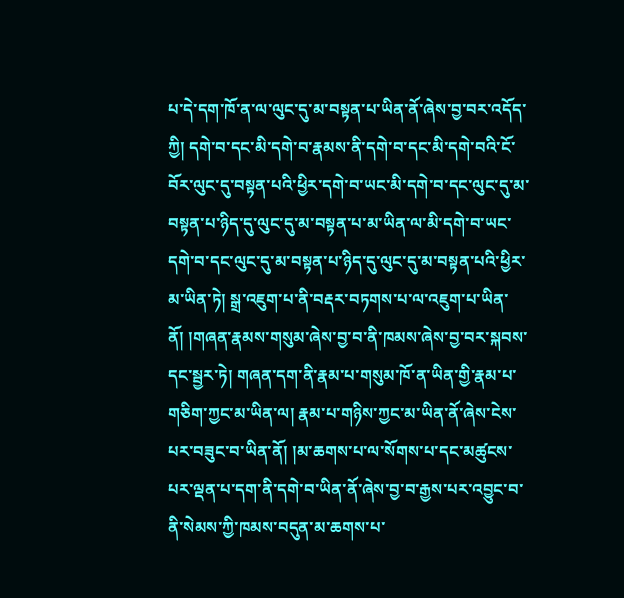པ་དེ་དག་ཁོ་ན་ལ་ལུང་དུ་མ་བསྟན་པ་ཡིན་ནོ་ཞེས་བྱ་བར་འདོད་ཀྱི། དགེ་བ་དང་མི་དགེ་བ་རྣམས་ནི་དགེ་བ་དང་མི་དགེ་བའི་ངོ་བོར་ལུང་དུ་བསྟན་པའི་ཕྱིར་དགེ་བ་ཡང་མི་དགེ་བ་དང་ལུང་དུ་མ་བསྟན་པ་ཉིད་དུ་ལུང་དུ་མ་བསྟན་པ་མ་ཡིན་ལ་མི་དགེ་བ་ཡང་དགེ་བ་དང་ལུང་དུ་མ་བསྟན་པ་ཉིད་དུ་ལུང་དུ་མ་བསྟན་པའི་ཕྱིར་མ་ཡིན་ཏེ། སྒྲ་འཇུག་པ་ནི་བརྡར་བཏགས་པ་ལ་འཇུག་པ་ཡིན་ནོ། །གཞན་རྣམས་གསུམ་ཞེས་བྱ་བ་ནི་ཁམས་ཞེས་བྱ་བར་སྐབས་དང་སྦྱར་ཏེ། གཞན་དག་ནི་རྣམ་པ་གསུམ་ཁོ་ན་ཡིན་གྱི་རྣམ་པ་གཅིག་ཀྱང་མ་ཡིན་ལ། རྣམ་པ་གཉིས་ཀྱང་མ་ཡིན་ནོ་ཞེས་ངེས་པར་བཟུང་བ་ཡིན་ནོ། །མ་ཆགས་པ་ལ་སོགས་པ་དང་མཚུངས་པར་ལྡན་པ་དག་ནི་དགེ་བ་ཡིན་ནོ་ཞེས་བྱ་བ་རྒྱས་པར་འབྱུང་བ་ནི་སེམས་ཀྱི་ཁམས་བདུན་མ་ཆགས་པ་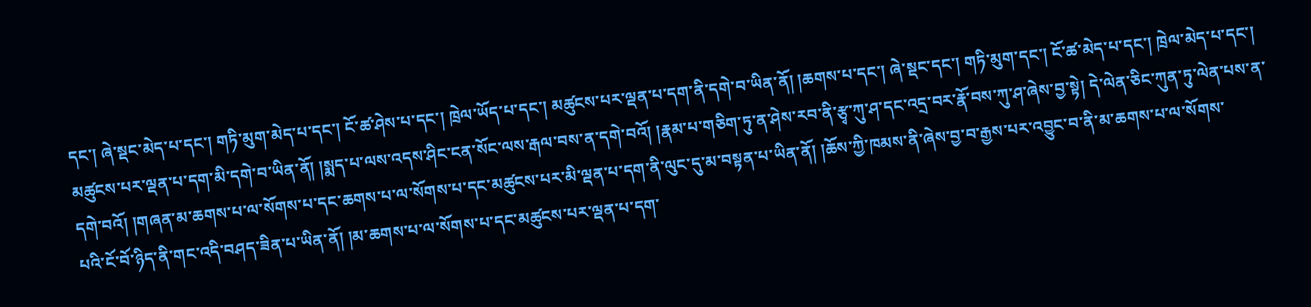དང་། ཞེ་སྡང་མེད་པ་དང་། གཏི་མུག་མེད་པ་དང་། ངོ་ཚ་ཤེས་པ་དང་། ཁྲེལ་ཡོད་པ་དང་། མཚུངས་པར་ལྡན་པ་དག་ནི་དགེ་བ་ཡིན་ནོ། །ཆགས་པ་དང་། ཞེ་སྡང་དང་། གཏི་མུག་དང་། ངོ་ཚ་མེད་པ་དང་། ཁྲེལ་མེད་པ་དང་། མཚུངས་པར་ལྡན་པ་དག་མི་དགེ་བ་ཡིན་ནོ། །སྨད་པ་ལས་འདས་ཤིང་ངན་སོང་ལས་རྒལ་བས་ན་དགེ་བའོ། །རྣམ་པ་གཅིག་ཏུ་ན་ཤེས་རབ་ནི་རྩྭ་ཀུ་ཤ་དང་འདྲ་བར་རྣོ་བས་ཀུ་ཤ་ཞེས་བྱ་སྟེ། དེ་ལེན་ཅིང་ཀུན་ཏུ་ལེན་པས་ན་དགེ་བའོ། །གཞན་མ་ཆགས་པ་ལ་སོགས་པ་དང་ཆགས་པ་ལ་སོགས་པ་དང་མཚུངས་པར་མི་ལྡན་པ་དག་ནི་ལུང་དུ་མ་བསྟན་པ་ཡིན་ནོ། །ཆོས་ཀྱི་ཁམས་ནི་ཞེས་བྱ་བ་རྒྱས་པར་འབྱུང་བ་ནི་མ་ཆགས་པ་ལ་སོགས་
པའི་ངོ་བོ་ཉིད་ནི་གང་འདི་བཤད་ཟིན་པ་ཡིན་ནོ། །མ་ཆགས་པ་ལ་སོགས་པ་དང་མཚུངས་པར་ལྡན་པ་དག་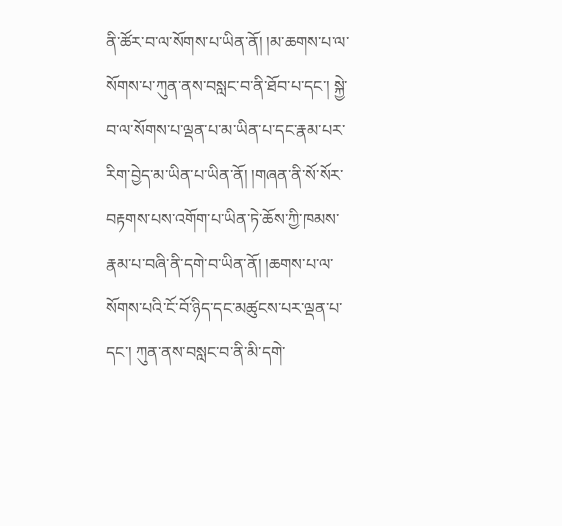ནི་ཚོར་བ་ལ་སོགས་པ་ཡིན་ནོ། །མ་ཆགས་པ་ལ་སོགས་པ་ཀུན་ནས་བསླང་བ་ནི་ཐོབ་པ་དང་། སྐྱེ་བ་ལ་སོགས་པ་ལྡན་པ་མ་ཡིན་པ་དང་རྣམ་པར་རིག་བྱེད་མ་ཡིན་པ་ཡིན་ནོ། །གཞན་ནི་སོ་སོར་བརྟགས་པས་འགོག་པ་ཡིན་ཏེ་ཆོས་ཀྱི་ཁམས་རྣམ་པ་བཞི་ནི་དགེ་བ་ཡིན་ནོ། །ཆགས་པ་ལ་སོགས་པའི་ངོ་བོ་ཉིད་དང་མཚུངས་པར་ལྡན་པ་དང་། ཀུན་ནས་བསླང་བ་ནི་མི་དགེ་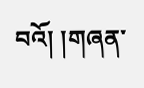བའོ། །གཞན་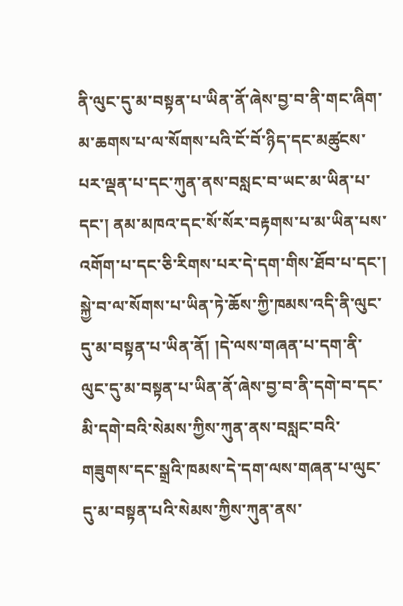ནི་ལུང་དུ་མ་བསྟན་པ་ཡིན་ནོ་ཞེས་བྱ་བ་ནི་གང་ཞིག་མ་ཆགས་པ་ལ་སོགས་པའི་ངོ་བོ་ཉིད་དང་མཚུངས་པར་ལྡན་པ་དང་ཀུན་ནས་བསླང་བ་ཡང་མ་ཡིན་པ་དང་། ནམ་མཁའ་དང་སོ་སོར་བརྟགས་པ་མ་ཡིན་པས་འགོག་པ་དང་ཅི་རིགས་པར་དེ་དག་གིས་ཐོབ་པ་དང་། སྐྱེ་བ་ལ་སོགས་པ་ཡིན་ཏེ་ཆོས་ཀྱི་ཁམས་འདི་ནི་ལུང་དུ་མ་བསྟན་པ་ཡིན་ནོ། །དེ་ལས་གཞན་པ་དག་ནི་ལུང་དུ་མ་བསྟན་པ་ཡིན་ནོ་ཞེས་བྱ་བ་ནི་དགེ་བ་དང་མི་དགེ་བའི་སེམས་ཀྱིས་ཀུན་ནས་བསླང་བའི་གཟུགས་དང་སྒྲའི་ཁམས་དེ་དག་ལས་གཞན་པ་ལུང་དུ་མ་བསྟན་པའི་སེམས་ཀྱིས་ཀུན་ནས་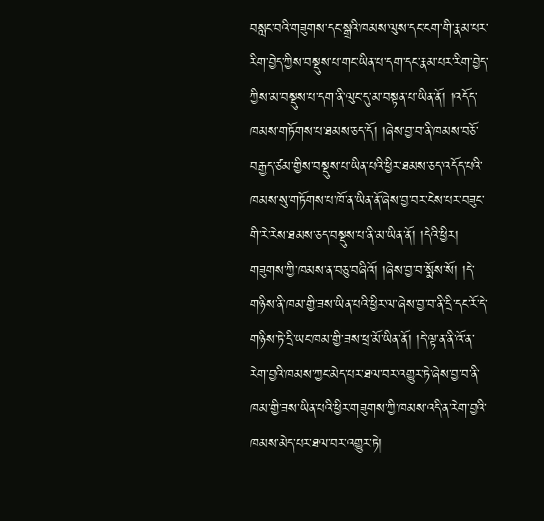བསླང་བའི་གཟུགས་དང་སྒྲའི་ཁམས་ལུས་དང་ངག་གི་རྣམ་པར་རིག་བྱེད་ཀྱིས་བསྡུས་པ་གང་ཡིན་པ་དག་དང་རྣམ་པར་རིག་བྱེད་ཀྱིས་མ་བསྡུས་པ་དག་ནི་ལུང་དུ་མ་བསྟན་པ་ཡིན་ནོ། །འདོད་ཁམས་གཏོགས་པ་ཐམས་ཅད་དོ། །ཞེས་བྱ་བ་ནི་ཁམས་བཅོ་བརྒྱད་ཙམ་གྱིས་བསྡུས་པ་ཡིན་པའི་ཕྱིར་ཐམས་ཅད་འདོད་པའི་ཁམས་སུ་གཏོགས་པ་ཁོ་ན་ཡིན་ནོ་ཞེས་བྱ་བར་ངེས་པར་བཟུང་གི་རེ་རེས་ཐམས་ཅད་བསྡུས་པ་ནི་མ་ཡིན་ནོ། །དེའི་ཕྱིར། གཟུགས་ཀྱི་ཁམས་ན་བཅུ་བཞིའོ། །ཞེས་བྱ་བ་སྨོས་སོ། །དེ་གཉིས་ནི་ཁམ་གྱི་ཟས་ཡིན་པའི་ཕྱིར་ལ་ཞེས་བྱ་བ་ནི་དྲི་དང་རོ་དེ་གཉིས་ཏེ་དྲི་ཡང་ཁམ་གྱི་ཟས་ཕྲ་མོ་ཡིན་ནོ། །དེ་ལྟ་ན་ནི་འོ་ན་རེག་བྱའི་ཁམས་ཀྱང་མེད་པར་ཐལ་བར་འགྱུར་ཏེ་ཞེས་བྱ་བ་ནི་ཁམ་གྱི་ཟས་ཡིན་པའི་ཕྱིར་གཟུགས་ཀྱི་ཁམས་འདི་ན་རེག་བྱའི་ཁམས་མེད་པར་ཐལ་བར་འགྱུར་ཏེ།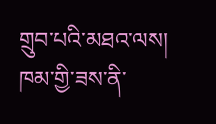གྲུབ་པའི་མཐའ་ལས། ཁམ་གྱི་ཟས་ནི་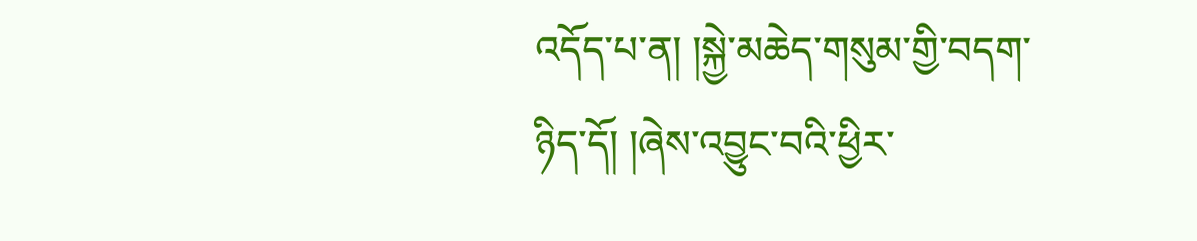འདོད་པ་ན། །སྐྱེ་མཆེད་གསུམ་གྱི་བདག་
ཉིད་དོ། །ཞེས་འབྱུང་བའི་ཕྱིར་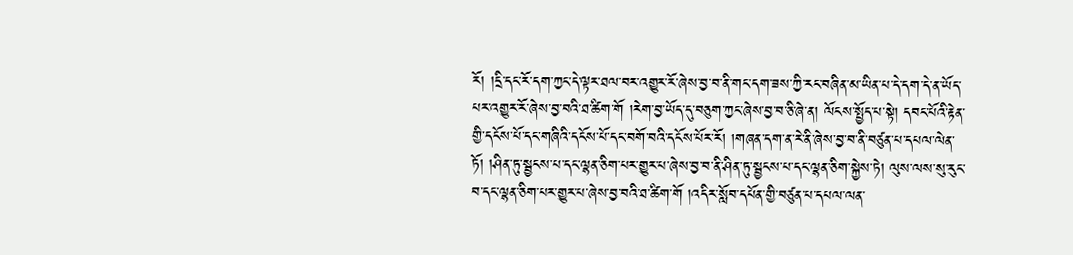རོ། །དྲི་དང་རོ་དག་ཀྱང་དེ་ལྟར་ཐལ་བར་འགྱུར་རོ་ཞེས་བྱ་བ་ནི་གང་དག་ཟས་ཀྱི་རང་བཞིན་མ་ཡིན་པ་དེ་དག་དེ་ན་ཡོད་པར་འགྱུར་རོ་ཞེས་བྱ་བའི་ཐ་ཚིག་གོ །རེག་བྱ་ཡོད་དུ་བཅུག་ཀྱང་ཞེས་བྱ་བ་ཅི་ཞེ་ན། ལོངས་སྤྱོད་པ་སྟེ། དབང་པོའི་རྟེན་གྱི་དངོས་པོ་དང་གཞིའི་དངོས་པོ་དང་བགོ་བའི་དངོས་པོར་རོ། །གཞན་དག་ན་རེ་ནི་ཞེས་བྱ་བ་ནི་བཙུན་པ་དཔལ་ལེན་ཏོ། །ཤིན་ཏུ་སྦྱངས་པ་དང་ལྷན་ཅིག་པར་གྱུར་པ་ཞེས་བྱ་བ་ནི་ཤིན་ཏུ་སྦྱངས་པ་དང་ལྷན་ཅིག་སྐྱེས་ཏེ། ལུས་ལས་སུ་རུང་བ་དང་ལྷན་ཅིག་པར་གྱུར་པ་ཞེས་བྱ་བའི་ཐ་ཚིག་གོ །འདིར་སློབ་དཔོན་གྱི་བཙུན་པ་དཔལ་ལན་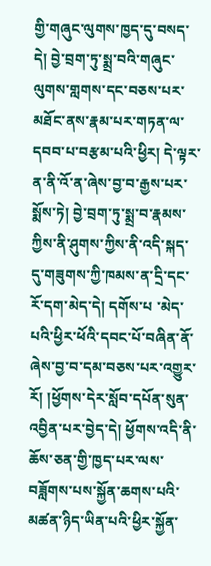གྱི་གཞུང་ལུགས་ཁྱད་དུ་བསད་དེ། བྱེ་བྲག་ཏུ་སྨྲ་བའི་གཞུང་ལུགས་གླགས་དང་བཅས་པར་མཐོང་ནས་རྣམ་པར་གཏན་ལ་དབབ་པ་བརྩམ་པའི་ཕྱིར། དེ་ལྟར་ན་ནི་འོ་ན་ཞེས་བྱ་བ་རྒྱས་པར་སྨོས་ཏེ། བྱེ་བྲག་ཏུ་སྨྲ་བ་རྣམས་ཀྱིས་ནི་ཤུགས་ཀྱིས་ནི་འདི་སྐད་དུ་གཟུགས་ཀྱི་ཁམས་ན་དྲི་དང་རོ་དག་མེད་དེ། དགོས་པ ་མེད་པའི་ཕྱིར་ཕོའི་དབང་པོ་བཞིན་ནོ་ཞེས་བྱ་བ་དམ་བཅས་པར་འགྱུར་རོ། །ཕྱོགས་དེར་སློབ་དཔོན་སུན་འབྱིན་པར་བྱེད་དེ། ཕྱོགས་འདི་ནི་ཆོས་ཅན་གྱི་ཁྱད་པར་ལས་བཟློགས་པས་སྐྱོན་ཆགས་པའི་མཚན་ཉིད་ཡིན་པའི་ཕྱིར་སྐྱོན་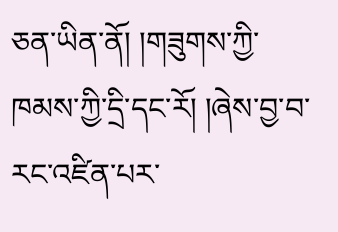ཅན་ཡིན་ནོ། །གཟུགས་ཀྱི་ཁམས་ཀྱི་དྲི་དང་རོ། །ཞེས་བྱ་བ་རང་འཛིན་པར་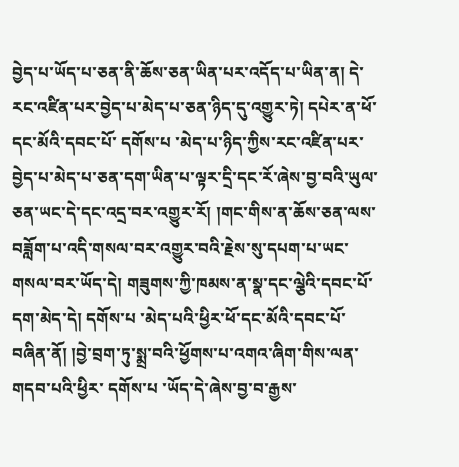བྱེད་པ་ཡོད་པ་ཅན་ནི་ཆོས་ཅན་ཡིན་པར་འདོད་པ་ཡིན་ན། དེ་རང་འཛིན་པར་བྱེད་པ་མེད་པ་ཅན་ཉིད་དུ་འགྱུར་ཏེ། དཔེར་ན་ཕོ་དང་མོའི་དབང་པོ་ དགོས་པ ་མེད་པ་ཉིད་ཀྱིས་རང་འཛིན་པར་བྱེད་པ་མེད་པ་ཅན་དག་ཡིན་པ་ལྟར་དྲི་དང་རོ་ཞེས་བྱ་བའི་ཡུལ་ཅན་ཡང་དེ་དང་འདྲ་བར་འགྱུར་རོ། །གང་གིས་ན་ཆོས་ཅན་ལས་བཟློག་པ་འདི་གསལ་བར་འགྱུར་བའི་རྗེས་སུ་དཔག་པ་ཡང་གསལ་བར་ཡོད་དེ། གཟུགས་ཀྱི་ཁམས་ན་སྣ་དང་ལྕེའི་དབང་པོ་དག་མེད་དེ། དགོས་པ ་མེད་པའི་ཕྱིར་ཕོ་དང་མོའི་དབང་པོ་བཞིན་ནོ། །བྱེ་བྲག་ཏུ་སྨྲ་བའི་ཕྱོགས་པ་འགའ་ཞིག་གིས་ལན་གདབ་པའི་ཕྱིར་ དགོས་པ ་ཡོད་དེ་ཞེས་བྱ་བ་རྒྱས་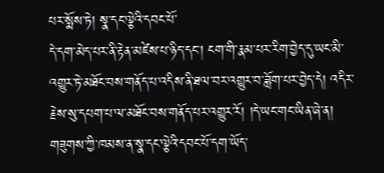པར་སྨོས་ཏེ། སྣ་དང་ལྕེའི་དབང་པོ་
དེ་དག་མེད་པར་ནི་རྟེན་མཛེས་པ་ཉིད་དང་། ངག་གི་རྣམ་པར་རིག་བྱེད་དུ་ཡང་མི་འགྱུར་ཏེ་མཐོང་བས་གནོད་པ་འདིས་ནི་ཐལ་བར་འགྱུར་བ་ཟློག་པར་བྱེད་དེ། འདིར་རྗེས་སུ་དཔག་པ་ལ་མཐོང་བས་གནོད་པར་འགྱུར་རོ། །དེ་ཡང་གང་ཡིན་ཞེ་ན། གཟུགས་ཀྱི་ཁམས་ན་སྣ་དང་ལྕེའི་དབང་པོ་དག་ཡོད་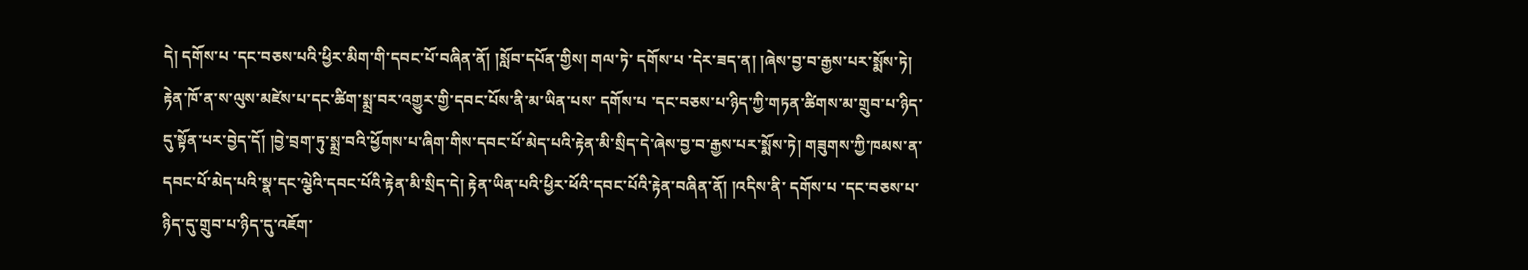དེ། དགོས་པ ་དང་བཅས་པའི་ཕྱིར་མིག་གི་དབང་པོ་བཞིན་ནོ། །སློབ་དཔོན་གྱིས། གལ་ཏེ་ དགོས་པ ་དེར་ཟད་ན། །ཞེས་བྱ་བ་རྒྱས་པར་སྨོས་ཏེ། རྟེན་ཁོ་ན་ས་ལུས་མཛེས་པ་དང་ཚིག་སྨྲ་བར་འགྱུར་གྱི་དབང་པོས་ནི་མ་ཡིན་པས་ དགོས་པ ་དང་བཅས་པ་ཉིད་ཀྱི་གཏན་ཚིགས་མ་གྲུབ་པ་ཉིད་དུ་སྟོན་པར་བྱེད་དོ། །བྱེ་བྲག་ཏུ་སྨྲ་བའི་ཕྱོགས་པ་ཞིག་གིས་དབང་པོ་མེད་པའི་རྟེན་མི་སྲིད་དེ་ཞེས་བྱ་བ་རྒྱས་པར་སྨོས་ཏེ། གཟུགས་ཀྱི་ཁམས་ན་དབང་པོ་མེད་པའི་སྣ་དང་ལྕེའི་དབང་པོའི་རྟེན་མི་སྲིད་དེ། རྟེན་ཡིན་པའི་ཕྱིར་ཕོའི་དབང་པོའི་རྟེན་བཞིན་ནོ། །འདིས་ནི་ དགོས་པ ་དང་བཅས་པ་ཉིད་དུ་གྲུབ་པ་ཉིད་དུ་འཇོག་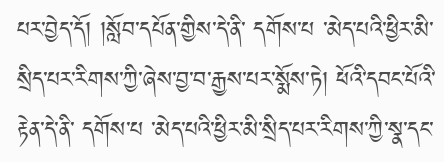པར་བྱེད་དོ། །སློབ་དཔོན་གྱིས་དེ་ནི་ དགོས་པ ་མེད་པའི་ཕྱིར་མི་སྲིད་པར་རིགས་ཀྱི་ཞེས་བྱ་བ་རྒྱས་པར་སྨོས་ཏེ། ཕོའི་དབང་པོའི་རྟེན་དེ་ནི་ དགོས་པ ་མེད་པའི་ཕྱིར་མི་སྲིད་པར་རིགས་ཀྱི་སྣ་དང་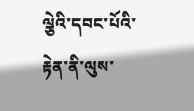ལྕེའི་དབང་པོའི་རྟེན་ནི་ལུས་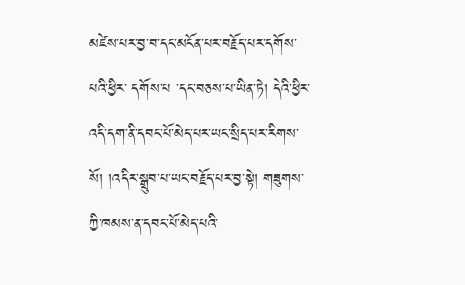མཛེས་པར་བྱ་བ་དང་མངོན་པར་བརྗོད་པར་དགོས་པའི་ཕྱིར་ དགོས་པ ་དང་བཅས་པ་ཡིན་ཏེ། དེའི་ཕྱིར་འདི་དག་ནི་དབང་པོ་མེད་པར་ཡང་སྲིད་པར་རིགས་སོ། །འདིར་སྒྲུབ་པ་ཡང་བརྗོད་པར་བྱ་སྟེ། གཟུགས་ཀྱི་ཁམས་ན་དབང་པོ་མེད་པའི་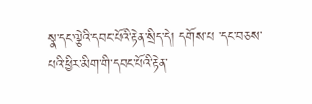སྣ་དང་ལྕེའི་དབང་པོའི་རྟེན་སྲིད་དེ། དགོས་པ ་དང་བཅས་པའི་ཕྱིར་མིག་གི་དབང་པོའི་རྟེན་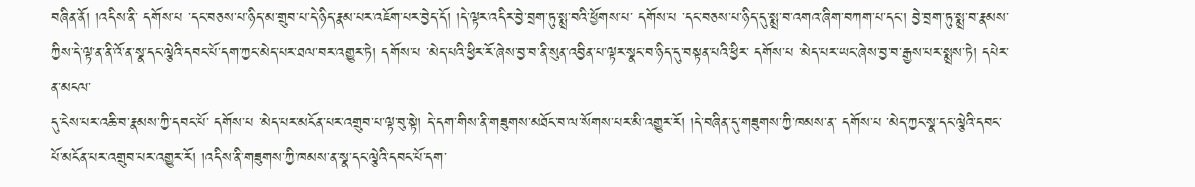བཞིན་ནོ། །འདིས་ནི་ དགོས་པ ་དང་བཅས་པ་ཉིད་མ་གྲུབ་པ་དེ་ཉིད་རྣམ་པར་འཇོག་པར་བྱེད་དོ། །དེ་ལྟར་འདིར་བྱེ་བྲག་ཏུ་སྨྲ་བའི་ཕྱོགས་པ་ དགོས་པ ་དང་བཅས་པ་ཉིད་དུ་སྨྲ་བ་འགའ་ཞིག་བཀག་པ་དང་། བྱེ་བྲག་ཏུ་སྨྲ་བ་རྣམས་ཀྱིས་དེ་ལྟ་ན་ནི་འོ་ན་སྣ་དང་ལྕེའི་དབང་པོ་དག་ཀྱང་མེད་པར་ཐལ་བར་འགྱུར་ཏེ། དགོས་པ ་མེད་པའི་ཕྱིར་རོ་ཞེས་བྱ་བ་ནི་སུན་འབྱིན་པ་ལྟར་སྣང་བ་ཉིད་དུ་བསྟན་པའི་ཕྱིར་ དགོས་པ ་མེད་པར་ཡང་ཞེས་བྱ་བ་རྒྱས་པར་སྨྲས་ཏེ། དཔེར་ན་མངལ་
དུ་ངེས་པར་འཆི་བ་རྣམས་ཀྱི་དབང་པོ་ དགོས་པ ་མེད་པར་མངོན་པར་འགྲུབ་པ་ལྟ་བུ་སྟེ། དེ་དག་གིས་ནི་གཟུགས་མཐོང་བ་ལ་སོགས་པར་མི་འགྱུར་རོ། །དེ་བཞིན་དུ་གཟུགས་ཀྱི་ཁམས་ན་ དགོས་པ ་མེད་ཀྱང་སྣ་དང་ལྕེའི་དབང་པོ་མངོན་པར་འགྲུབ་པར་འགྱུར་རོ། །འདིས་ནི་གཟུགས་ཀྱི་ཁམས་ན་སྣ་དང་ལྕེའི་དབང་པོ་དག་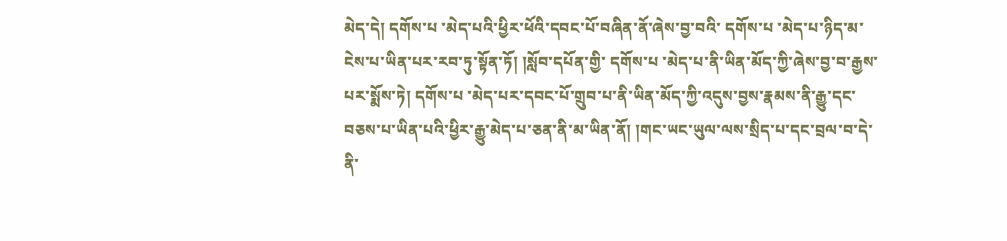མེད་དེ། དགོས་པ ་མེད་པའི་ཕྱིར་ཕོའི་དབང་པོ་བཞིན་ནོ་ཞེས་བྱ་བའི་ དགོས་པ ་མེད་པ་ཉིད་མ་ངེས་པ་ཡིན་པར་རབ་ཏུ་སྟོན་ཏོ། །སློབ་དཔོན་གྱི་ དགོས་པ ་མེད་པ་ནི་ཡིན་མོད་ཀྱི་ཞེས་བྱ་བ་རྒྱས་པར་སྨོས་ཏེ། དགོས་པ ་མེད་པར་དབང་པོ་གྲུབ་པ་ནི་ཡིན་མོད་ཀྱི་འདུས་བྱས་རྣམས་ནི་རྒྱུ་དང་བཅས་པ་ཡིན་པའི་ཕྱིར་རྒྱུ་མེད་པ་ཅན་ནི་མ་ཡིན་ནོ། །གང་ཡང་ཡུལ་ལས་སྲིད་པ་དང་བྲལ་བ་དེ་ནི་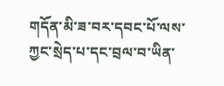གདོན་མི་ཟ་བར་དབང་པོ་ལས་ཀྱང་སྲེད་པ་དང་བྲལ་བ་ཡིན་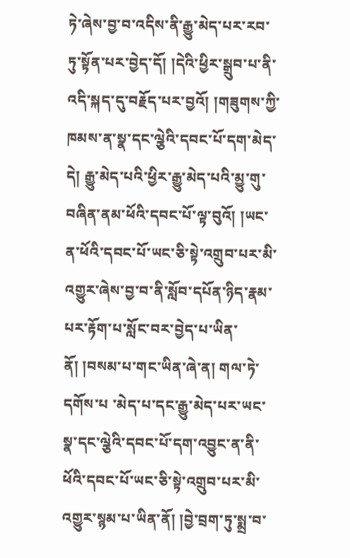ཏེ་ཞེས་བྱ་བ་འདིས་ནི་རྒྱུ་མེད་པར་རབ་ཏུ་སྟོན་པར་བྱེད་དོ། །དེའི་ཕྱིར་སྒྲུབ་པ་ནི་འདི་སྐད་དུ་བརྗོད་པར་བྱའོ། །གཟུགས་ཀྱི་ཁམས་ན་སྣ་དང་ལྕེའི་དབང་པོ་དག་མེད་དེ། རྒྱུ་མེད་པའི་ཕྱིར་རྒྱུ་མེད་པའི་མྱུ་གུ་བཞིན་ནམ་ཕོའི་དབང་པོ་ལྟ་བུའོ། །ཡང་ན་ཕོའི་དབང་པོ་ཡང་ཅི་སྟེ་འགྲུབ་པར་མི་འགྱུར་ཞེས་བྱ་བ་ནི་སློབ་དཔོན་ཉིད་རྣམ་པར་རྟོག་པ་སློང་བར་བྱེད་པ་ཡིན་ནོ། །བསམ་པ་གང་ཡིན་ཞེ་ན། གལ་ཏེ་ དགོས་པ ་མེད་པ་དང་རྒྱུ་མེད་པར་ཡང་སྣ་དང་ལྕེའི་དབང་པོ་དག་འབྱུང་ན་ནི་ཕོའི་དབང་པོ་ཡང་ཅི་སྟེ་འགྲུབ་པར་མི་འགྱུར་སྙམ་པ་ཡིན་ནོ། །བྱེ་བྲག་ཏུ་སྨྲ་བ་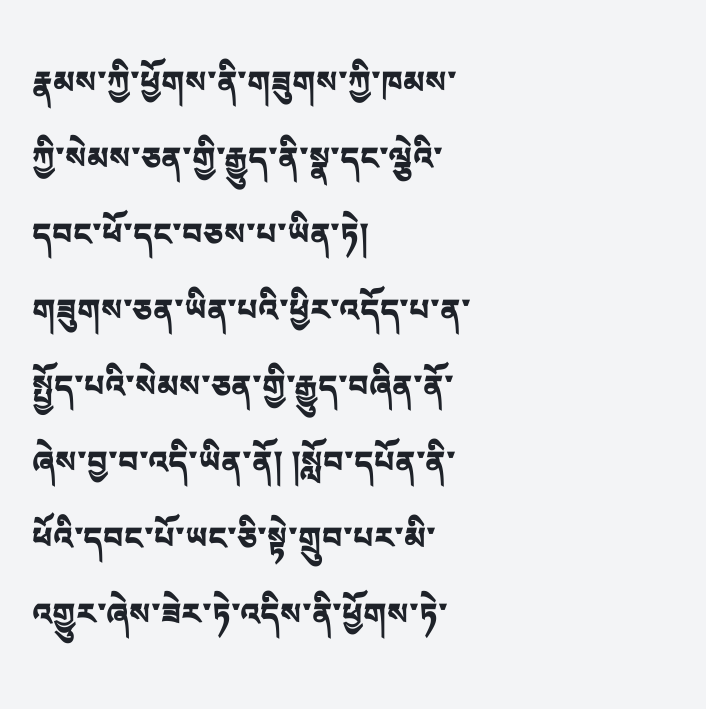རྣམས་ཀྱི་ཕྱོགས་ནི་གཟུགས་ཀྱི་ཁམས་ཀྱི་སེམས་ཅན་གྱི་རྒྱུད་ནི་སྣ་དང་ལྕེའི་དབང་ཕོ་དང་བཅས་པ་ཡིན་ཏེ། གཟུགས་ཅན་ཡིན་པའི་ཕྱིར་འདོད་པ་ན་སྤྱོད་པའི་སེམས་ཅན་གྱི་རྒྱུད་བཞིན་ནོ་ཞེས་བྱ་བ་འདི་ཡིན་ནོ། །སློབ་དཔོན་ནི་ཕོའི་དབང་པོ་ཡང་ཅི་སྟེ་གྲུབ་པར་མི་འགྱུར་ཞེས་ཟེར་ཏེ་འདིས་ནི་ཕྱོགས་ཏེ་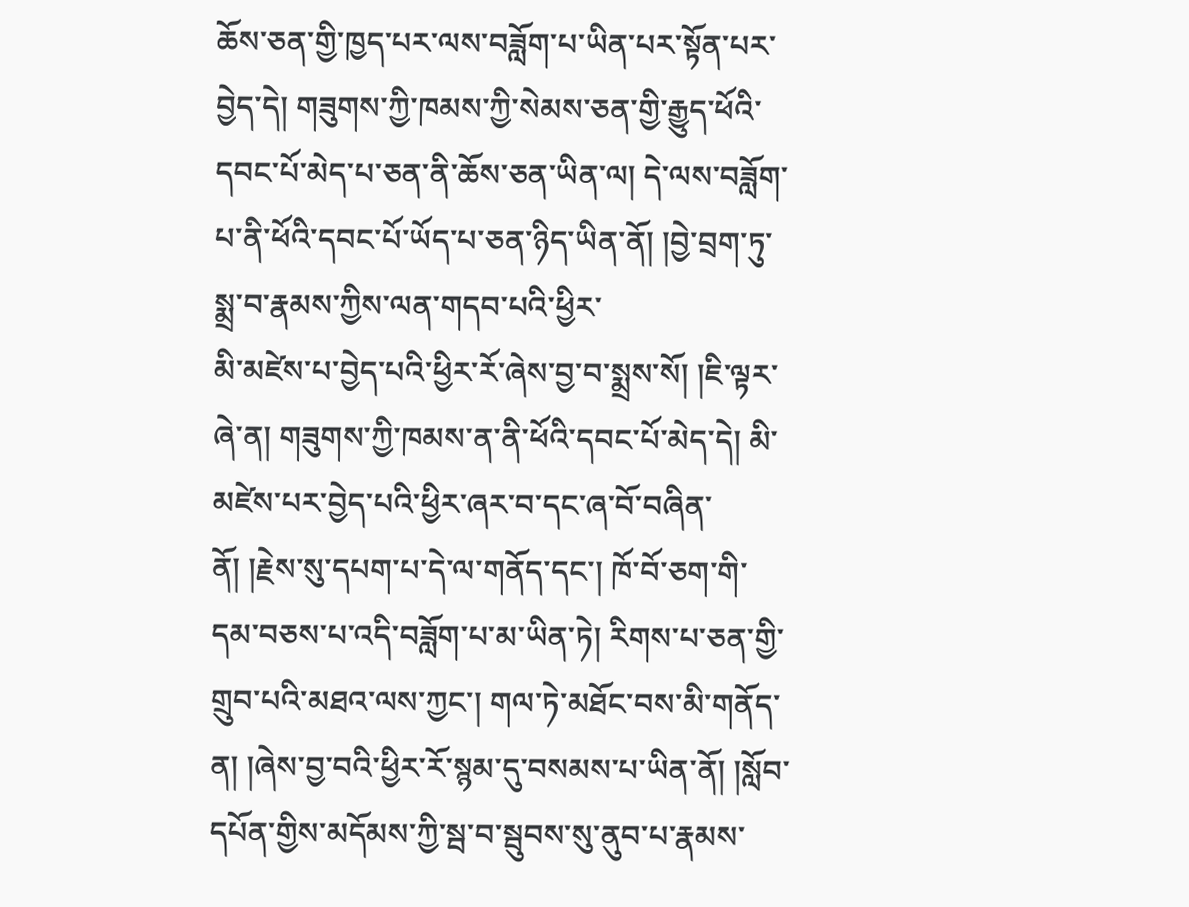ཆོས་ཅན་གྱི་ཁྱད་པར་ལས་བཟློག་པ་ཡིན་པར་སྟོན་པར་བྱེད་དེ། གཟུགས་ཀྱི་ཁམས་ཀྱི་སེམས་ཅན་གྱི་རྒྱུད་ཕོའི་དབང་པོ་མེད་པ་ཅན་ནི་ཆོས་ཅན་ཡིན་ལ། དེ་ལས་བཟློག་པ་ནི་ཕོའི་དབང་པོ་ཡོད་པ་ཅན་ཉིད་ཡིན་ནོ། །བྱེ་བྲག་ཏུ་སྨྲ་བ་རྣམས་ཀྱིས་ལན་གདབ་པའི་ཕྱིར་
མི་མཛེས་པ་བྱེད་པའི་ཕྱིར་རོ་ཞེས་བྱ་བ་སྨྲས་སོ། །ཇི་ལྟར་ཞེ་ན། གཟུགས་ཀྱི་ཁམས་ན་ནི་ཕོའི་དབང་པོ་མེད་དེ། མི་མཛེས་པར་བྱེད་པའི་ཕྱིར་ཞར་བ་དང་ཞ་བོ་བཞིན་ནོ། །རྗེས་སུ་དཔག་པ་དེ་ལ་གནོད་དང་། ཁོ་བོ་ཅག་གི་དམ་བཅས་པ་འདི་བཟློག་པ་མ་ཡིན་ཏེ། རིགས་པ་ཅན་གྱི་གྲུབ་པའི་མཐའ་ལས་ཀྱང་། གལ་ཏེ་མཐོང་བས་མི་གནོད་ན། །ཞེས་བྱ་བའི་ཕྱིར་རོ་སྙམ་དུ་བསམས་པ་ཡིན་ནོ། །སློབ་དཔོན་གྱིས་མདོམས་ཀྱི་སྦ་བ་སྦུབས་སུ་ནུབ་པ་རྣམས་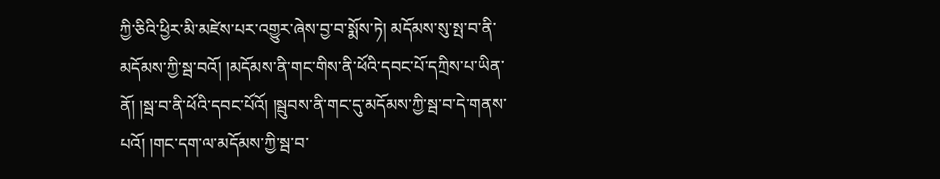ཀྱི་ཅིའི་ཕྱིར་མི་མཛེས་པར་འགྱུར་ཞེས་བྱ་བ་སྨོས་ཏེ། མདོམས་སུ་སྤ་བ་ནི་མདོམས་ཀྱི་སྦ་བའོ། །མདོམས་ནི་གང་གིས་ནི་ཕོའི་དབང་པོ་དཀྲིས་པ་ཡིན་ནོ། །སྦ་བ་ནི་ཕོའི་དབང་པོའོ། །སྦུབས་ནི་གང་དུ་མདོམས་ཀྱི་སྦ་བ་དེ་གནས་པའོ། །གང་དག་ལ་མདོམས་ཀྱི་སྦ་བ་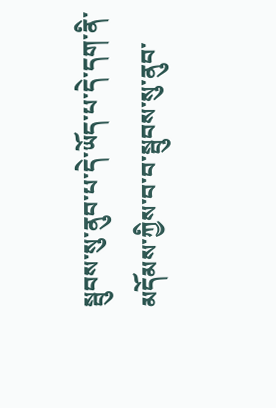སྦུབས་སུ་ནུབ་པ་དེ་ཡོད་པ་དེ་དག་ནི་མདོམས་ཀྱིས་བ་བ་སྦུབས་སུ་ནུབ་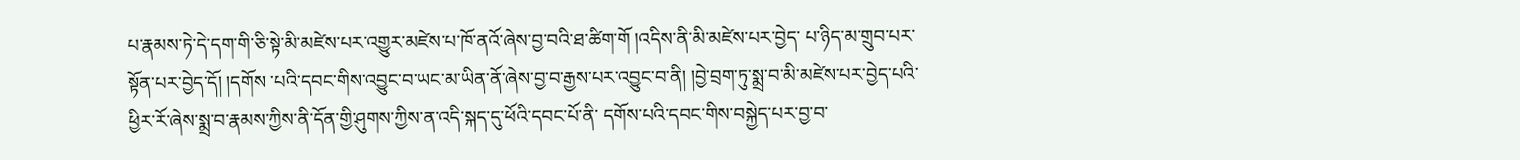པ་རྣམས་ཏེ་དེ་དག་གི་ཅི་སྟེ་མི་མཛེས་པར་འགྱུར་མཛེས་པ་ཁོ་ནའོ་ཞེས་བྱ་བའི་ཐ་ཚིག་གོ །འདིས་ནི་མི་མཛེས་པར་བྱེད་ པ་ཉིད་མ་གྲུབ་པར་སྟོན་པར་བྱེད་དོ། །དགོས ་པའི་དབང་གིས་འབྱུང་བ་ཡང་མ་ཡིན་ནོ་ཞེས་བྱ་བ་རྒྱས་པར་འབྱུང་བ་ནི། །བྱེ་བྲག་ཏུ་སྨྲ་བ་མི་མཛེས་པར་བྱེད་པའི་ཕྱིར་རོ་ཞེས་སྨྲ་བ་རྣམས་ཀྱིས་ནི་དོན་གྱི་ཤུགས་ཀྱིས་ན་འདི་སྐད་དུ་ཕོའི་དབང་པོ་ནི་ དགོས་པའི་དབང་གིས་བསྐྱེད་པར་བྱ་བ་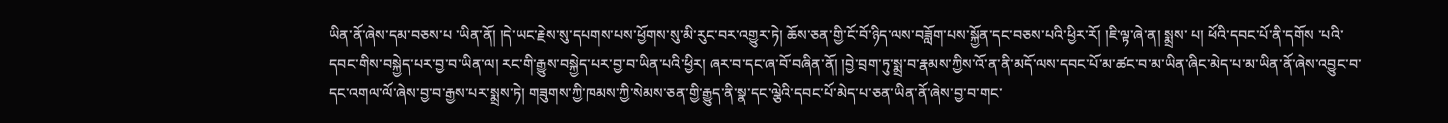ཡིན་ནོ་ཞེས་དམ་བཅས་པ ་ཡིན་ནོ། །དེ་ཡང་རྗེས་སུ་དཔགས་པས་ཕྱོགས་སུ་མི་རུང་བར་འགྱུར་ཏེ། ཆོས་ཅན་གྱི་ངོ་བོ་ཉིད་ལས་བཟློག་པས་སྐྱོན་དང་བཅས་པའི་ཕྱིར་རོ། །ཇི་ལྟ་ཞེ་ན། སྨྲས་ པ། ཕོའི་དབང་པོ་ནི་དགོས ་པའི་དབང་གིས་བསྐྱེད་པར་བྱ་བ་ཡིན་ལ། རང་གི་རྒྱུས་བསྐྱེད་པར་བྱ་བ་ཡིན་པའི་ཕྱིར། ཞར་བ་དང་ཞ་བོ་བཞིན་ནོ། །བྱེ་བྲག་ཏུ་སྨྲ་བ་རྣམས་ཀྱིས་འོ་ན་ནི་མདོ་ལས་དབང་པོ་མ་ཚང་བ་མ་ཡིན་ཞིང་མེད་པ་མ་ཡིན་ནོ་ཞེས་འབྱུང་བ་དང་འགལ་ལོ་ཞེས་བྱ་བ་རྒྱས་པར་སྨྲས་ཏེ། གཟུགས་ཀྱི་ཁམས་ཀྱི་སེམས་ཅན་གྱི་རྒྱུད་ནི་སྣ་དང་ལྕེའི་དབང་པོ་མེད་པ་ཅན་ཡིན་ནོ་ཞེས་བྱ་བ་གང་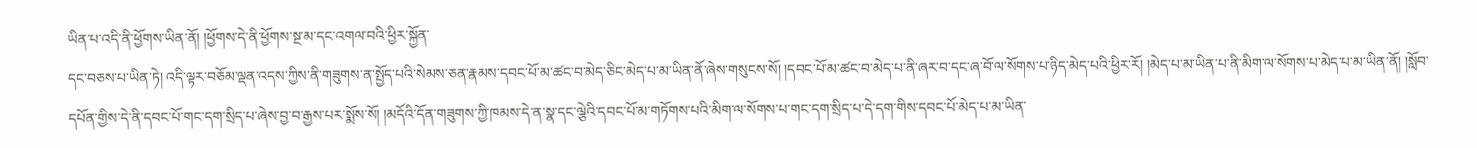ཡིན་པ་འདི་ནི་ཕྱོགས་ཡིན་ནོ། །ཕྱོགས་དེ་ནི་ཕྱོགས་སྔ་མ་དང་འགལ་བའི་ཕྱིར་སྐྱོན་
དང་བཅས་པ་ཡིན་ཏེ། འདི་ལྟར་བཅོམ་ལྡན་འདས་ཀྱིས་ནི་གཟུགས་ན་སྤྱོད་པའི་སེམས་ཅན་རྣམས་དབང་པོ་མ་ཚང་བ་མེད་ཅིང་མེད་པ་མ་ཡིན་ནོ་ཞེས་གསུངས་སོ། །དབང་པོ་མ་ཚང་བ་མེད་པ་ནི་ཞར་བ་དང་ཞ་བོ་ལ་སོགས་པ་ཉིད་མེད་པའི་ཕྱིར་རོ། །མེད་པ་མ་ཡིན་པ་ནི་མིག་ལ་སོགས་པ་མེད་པ་མ་ཡིན་ནོ། །སློབ་དཔོན་གྱིས་དེ་ནི་དབང་པོ་གང་དག་སྲིད་པ་ཞེས་བྱ་བ་རྒྱས་པར་སྨོས་སོ། །མདོའི་དོན་གཟུགས་ཀྱི་ཁམས་དེ་ན་སྣ་དང་ལྕེའི་དབང་པོ་མ་གཏོགས་པའི་མིག་ལ་སོགས་པ་གང་དག་སྲིད་པ་དེ་དག་གིས་དབང་པོ་མེད་པ་མ་ཡིན་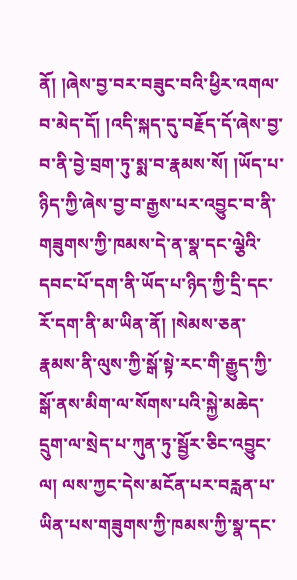ནོ། །ཞེས་བྱ་བར་བཟུང་བའི་ཕྱིར་འགལ་བ་མེད་དོ། །འདི་སྐད་དུ་བརྗོད་དོ་ཞེས་བྱ་བ་ནི་བྱེ་བྲག་ཏུ་སྨ་བ་རྣམས་སོ། །ཡོད་པ་ཉིད་ཀྱི་ཞེས་བྱ་བ་རྒྱས་པར་འབྱུང་བ་ནི་གཟུགས་ཀྱི་ཁམས་དེ་ན་སྣ་དང་ལྕེའི་དབང་པོ་དག་ནི་ཡོད་པ་ཉིད་ཀྱི་དྲི་དང་རོ་དག་ནི་མ་ཡིན་ནོ། །སེམས་ཅན་རྣམས་ནི་ལུས་ཀྱི་སྒོ་སྟེ་རང་གི་རྒྱུད་ཀྱི་སྒོ་ནས་མིག་ལ་སོགས་པའི་སྐྱེ་མཆེད་དྲུག་ལ་སྲེད་པ་ཀུན་ཏུ་སྦྱོར་ཅིང་འབྱུང་ལ། ལས་ཀྱང་དེས་མངོན་པར་བརླན་པ་ཡིན་པས་གཟུགས་ཀྱི་ཁམས་ཀྱི་སྣ་དང་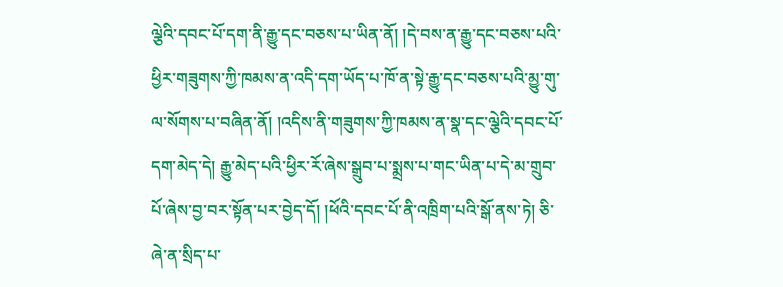ལྕེའི་དབང་པོ་དག་ནི་རྒྱུ་དང་བཅས་པ་ཡིན་ནོ། །དེ་བས་ན་རྒྱུ་དང་བཅས་པའི་ཕྱིར་གཟུགས་ཀྱི་ཁམས་ན་འདི་དག་ཡོད་པ་ཁོ་ན་སྟེ་རྒྱུ་དང་བཅས་པའི་མྱུ་གུ་ལ་སོགས་པ་བཞིན་ནོ། །འདིས་ནི་གཟུགས་ཀྱི་ཁམས་ན་སྣ་དང་ལྕེའི་དབང་པོ་དག་མེད་དེ། རྒྱུ་མེད་པའི་ཕྱིར་རོ་ཞེས་སྒྲུབ་པ་སྨྲས་པ་གང་ཡིན་པ་དེ་མ་གྲུབ་པོ་ཞེས་བྱ་བར་སྟོན་པར་བྱེད་དོ། །ཕོའི་དབང་པོ་ནི་འཁྲིག་པའི་སྒོ་ནས་ཏེ། ཅི་ཞེ་ན་སྲིད་པ་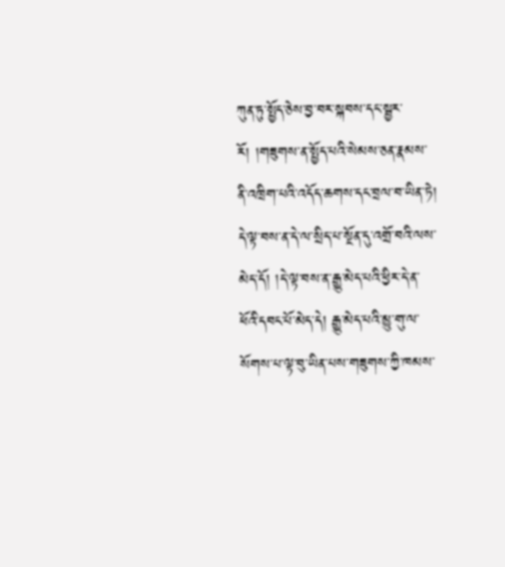ཀུན་ཏུ་སྤྱོད་ཅེས་བྱ་བར་སྐབས་དང་སྦྱར་རོ། །གཟུགས་ན་སྤྱོད་པའི་སེམས་ཅན་རྣམས་ནི་འཁྲིག་པའི་འདོད་ཆགས་དང་བྲལ་བ་ཡིན་ཏེ། དེ་ལྟ་བས་ན་དེ་ལ་སྲིད་པ་སྔོན་དུ་འགྲོ་བའི་ལས་མེད་དོ། །དེ་ལྟ་བས་ན་རྒྱུ་མེད་པའི་ཕྱིར་དེ་ན་ཕོའི་དབང་པོ་མེད་དེ། རྒྱུ་མེད་པའི་མྱུ་གུ་ལ་སོགས་པ་ལྟ་བུ་ཡིན་པས་གཟུགས་ཀྱི་ཁམས་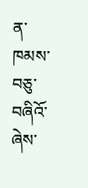ན་ཁམས་བཅུ་བཞིའོ་ཞེས་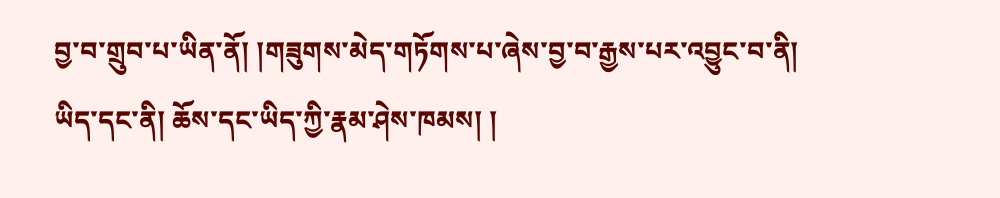བྱ་བ་གྲུབ་པ་ཡིན་ནོ། །གཟུགས་མེད་གཏོགས་པ་ཞེས་བྱ་བ་རྒྱས་པར་འབྱུང་བ་ནི། ཡིད་དང་ནི། ཆོས་དང་ཡིད་ཀྱི་རྣམ་ཤེས་ཁམས། །